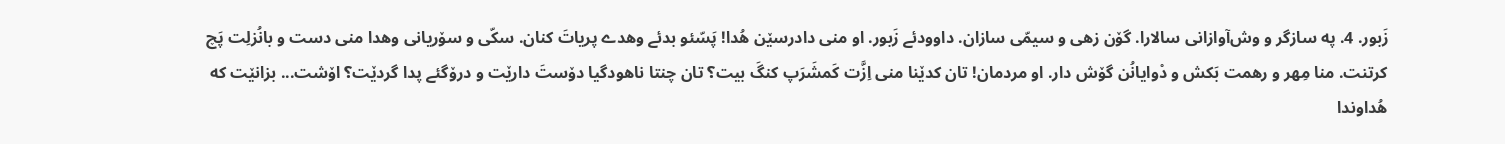زَبور. 4. په سازگر و وش‌آوازانی سالارا. گۆن زهی و سیمّی سازان. داوودئے زَبور. او منی دادرسێن هُدا! پَسّئو بدئے وهدے پریاتَ کنان. سکّی و سۆریانی وهدا منی دست و بانُزلِت پَچ کرتنت. منا مِهر و رهمت بَکش و دْوایانُن گۆش دار. او مردمان! تان کدێنا منی اِزَّت کَمشَرَپ کنگَ بیت؟ تان چنتا ناهودگیا دۆستَ دارێت و درۆگئے پدا گردێت؟ اۆشت... بزانێت که هُداوندا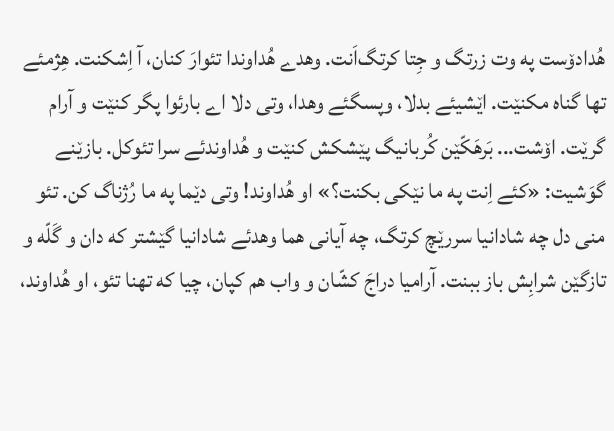هُدادۆست په وت زرتگ و جِتا کرتگ‌اَنت. وهدے هُداوندا تئوارَ کنان، آ اِشکنت. هِژمئے تها گناه مکنێت. اێشیئے بدلا، وپسگئے وهدا، وتی دلا اے بارئوا پگر کنێت و آرام گرێت. اۆشت... بَرهَکّێن کُربانیگ پێشکش کنێت و هُداوندئے سرا تئوکل. بازێنے گوَشیت: «کئے اِنت په ما نێکی بکنت؟» او هُداوند! وتی دێما په ما رُژناگ کن. تئو منی دل چه شادانیا سررێچ کرتگ، چه آیانی هما وهدئے شادانیا گێشتر که دان و گَلّه و تازگێن شرابِش باز ببنت. آرامیا دراجَ کشّان و واب هم کپان، چیا که تهنا تئو، او هُداوند،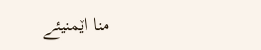منا اێمنیئے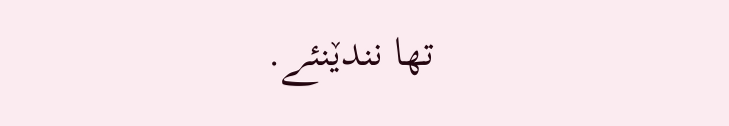تها نندێنئے.